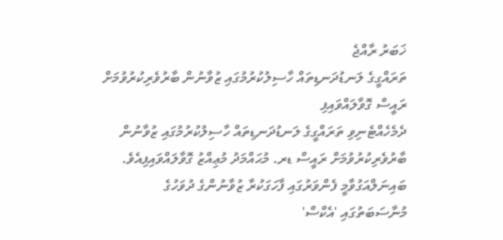ޚަބަރު ރާއްޖެ
ތަރައްގީގެ ލަނޑުދަނޑިތައް ހާސިލުކުރުމުގައި ޒުވާނުން ބާރުވެރިކުރުވުމަށް ރައީސް ގޮވާލައްވައިފި
ދެމެހެއްޓެނިވި ތަރައްގީގެ ލަނޑުދަނޑިތައް ހާސިލުކުރުމުގައި ޒުވާނުން ބާރުވެރިކުރުވުމަށް ރައީސް ޑރ. މުޙައްމަދު މުޢިއްޒު ގޮވާލައްވައިފިއެވެ.
ބައިނަލްއަގުވާމީ ފެންވަރުގައި ފާހަގަކުރާ ޒުވާނުންގެ ދުވަހުގެ މުނާސަބަތުގައި 'އެކްސް'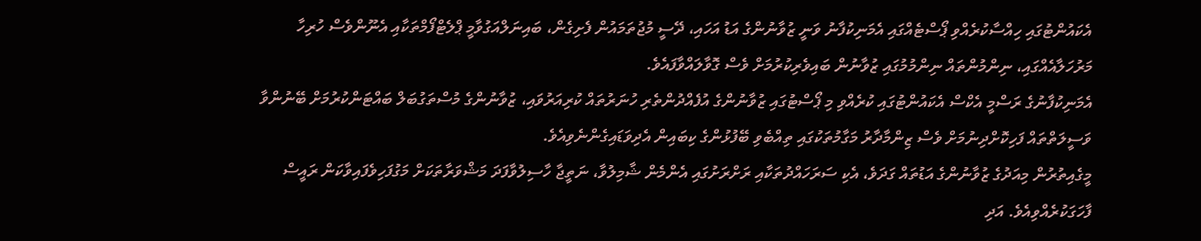އެކައުންޓުގައި ހިއްސާކުރެއްވި ޕޯސްޓެއްގައި އެމަނިކުފާނު ވަނީ ޒުވާނުންގެ އަޑު އަހައި، ދޭސީ މުޖުތަމައުން ފެށިގެން، ބައިނަލްއަގުވާމީ ޕްލެޓްފޯމްތަކާއި އެނޫންވެސް ހުރިހާ މަރުހަލާއެއްގައި، ނިންމުންތައް ނިންމުމުގައި ޒުވާނުން ބައިވެރިކުރުމަށް ވެސް ގޮވާލައްވާފައެވެ.
އެމަނިކުފާނުގެ ރަސްމީ އެކްސް އެކައުންޓުގައި ކުރެއްވި މި ޕޯސްޓުގައި ޒުވާނުންގެ އުފެއްދުންތެރި ހުނަރުތައް ކުރިއަރުވައި، ޒުވާނުންގެ މުސްތަގުބަލް ބައްޓަންކުރުމަށް ބޭނުންވާ ވަސީލަތްތައް ފަހިކޮށްދިނުމަށް ވެސް ޒިންމާދާރު މަގާމުތަކުގައި ތިއްބެވި ބޭފުޅުންގެ ކިބައިން އެދިވަޑައިގެންނެވިއެވެ.
މީގެއިތުރުން މިއަދުގެ ޒުވާނުންގެ އަޑުތައް ގަދަވެ، އެކި ސަރަހައްދުތަކާއި ރަށްރަށުގައި އެންމެން ޝާމިލުވާ، ނަތީޖާ ހާސިލުވާފަދަ މަޝްވަރާތަކަށް މަގުފަހިވެފައިވާކަން ރައީސް ފާހަގަކުރެއްވިއެވެ. އަދި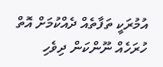އުމުރަކީ ތަފާތެއް ދެއްކުމަށް އޮތް ހުރަހެއް ނޫންކަން ދިވެހި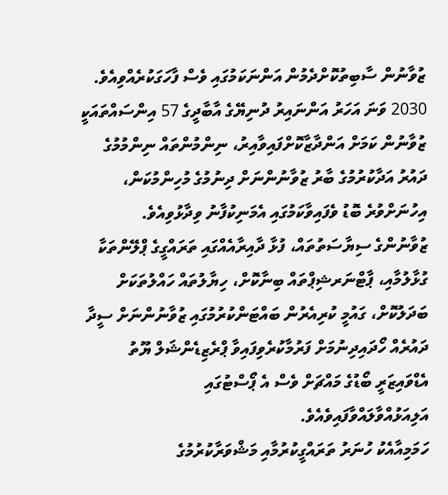ޒުވާނުން ސާބިތުކޮށްދެމުން އަންނަކަމުގައި ވެސް ފާހަގަކުރެއްވިއެވެ.
2030 ވަނަ އަހަރު އަންނައިރު ދުނިޔޭގެ އާބާދީގެ 57 އިންސައްތައަކީ ޒުވާނުން ކަމަށް އަންދާޒާކޮށްފައިވާއިރު، ނިންމުންތައް ނިންމުމުގެ ދައުރު އަދާކުރުމުގެ ބާރު ޒުވާނުންނަށް ދިނުމުގެ މުހިންމުކަން، އިހުނަށްވުރެ ބޮޑު ވެފައިވާކަމުގައި އެމަނިކުފާނު ވިދާޅުވިއެވެ.
ޒުވާނުންގެ ސިޔާސަތުތައް، ފުޅާ ދާއިރާއެއްގައި ތަރައްގީގެ ޕްލޭންތަކާ ގުޅާލުމާއި، ޕާޓްނަރޝިޕްތައް ބިނާކޮށް، ހިޔާލުތައް ހައްލުތަކަށް ބަދަލުކޮށް، ގައުމީ ކުރިއެރުން ބައްޓަންކުރުމުގައި ޒުވާނުންނަށް ސީދާ ދައުރެއް ހޯދައިދިނުމަށް ފަރުމާކުރެވިފައިވާ ޕްރެޒިޑެންޝަލް ޔޫތު އެޑްވައިޒަރީ ބޯޑުގެ މައްޗަށް ވެސް އެ ޕޯސްޓުގައި އަލިއަޅުއްވާލައްވާފައިވެއެވެ.
ހަމަމިއާއެކު ހުނަރު ތަރައްގީކުރުމާއި މަޝްވަރާކުރުމުގެ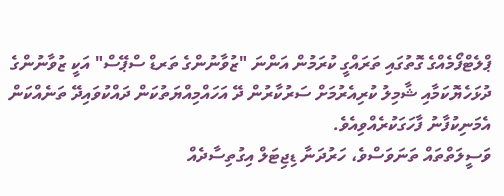ޕްލެޓްފޯމެއްގެ ގޮތުގައި ތަރައްގީ ކުރަމުން އަންނަ "ޒުވާނުންގެ ތަރޑް ސްޕޭސް" އަކީ ޒުވާނުންގެ ދުޅަހެޔޮކަމާއި ޝާމިލު ކުރިއެރުމަށް ސަރުކާރުން ދޭ އަހައްމިއްޔަތުކަން ދައްކުވައިދޭ ތަނެއްކަން އެމަނިކުފާނު ފާހަގަކުރެއްވިއެވެ.
ވަސީލަތްތައް ތަނަވަސްވެ، ހަރުދަނާ ޑިޖިޓަލް އިގުތިސާދެއް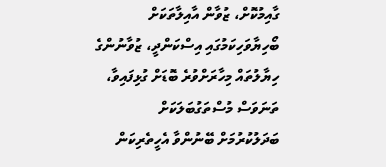ގާއިމުކޮށް، ޒުވާން އާއިލާތަކަށް ބޯހިޔާވަހިކަމުގައި އިސްކަންދީ، ޒުވާނުންގެ ހިޔާލުތައް މިހާރަށްވުރެ ބޮޑަށް ގުޅިފައިވާ، ތަނަވަސް މުސްތަގުބަލަކަށް ބަދަލުކުރުމަށް ބޭނުންވާ އެހީތެރިކަން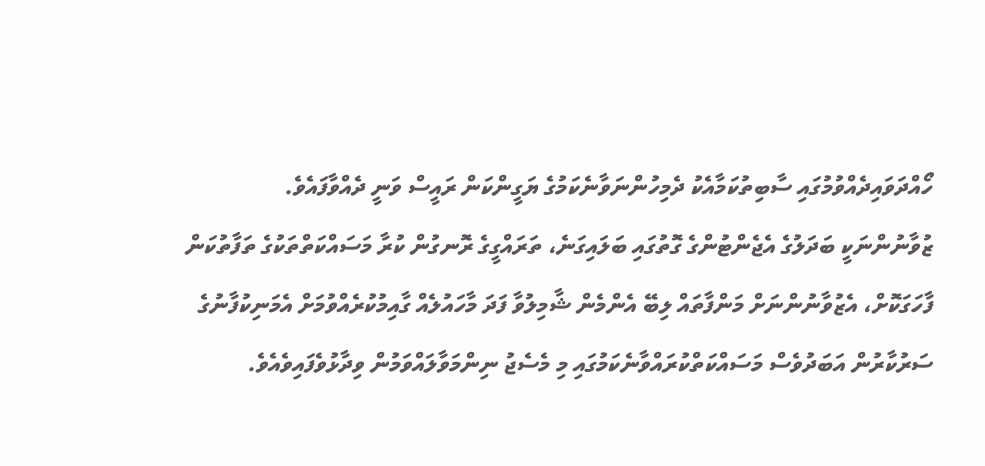ހޯއްދަވައިދެއްވުމުގައި ސާބިތުކަމާއެކު ދެމިހުންނަވާނެކަމުގެ ޔަގީންކަން ރައީސް ވަނީ ދެއްވާފައެވެ.
ޒުވާނުންނަކީ ބަދަލުގެ އެޖެންޓުންގެ ގޮތުގައި ބަލައިގަނެ، ތަރައްގީގެ ރޮނގުން ކުރާ މަސައްކަތްތަކުގެ ތަފާތުކަން ފާހަގަކޮށް، އެޒުވާނުންނަށް މަންފާތައް ލިބޭ އެންމެން ޝާމިލުވާ ފަދަ މާހައުލެއް ގާއިމުކުރެއްވުމަށް އެމަނިކުފާނުގެ ސަރުކާރުން އަބަދުވެސް މަސައްކަތްކުރައްވާނެކަމުގައި މި މެސެޖު ނިންމަވާލައްވަމުން ވިދާޅުވެފައިވެއެވެ.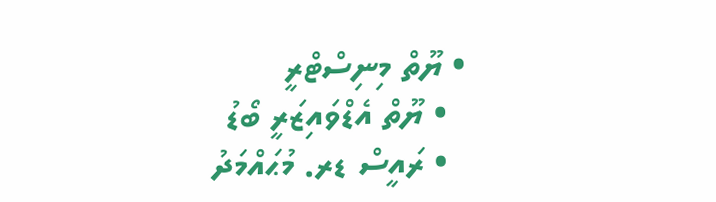• ޔޫތް މިނިސްޓްރީ
  • ޔޫތް އެޑްވައިޒަރީ ބޯޑު
  • ރައީސް ޑރ. މުޙައްމަދު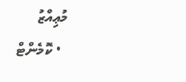މުޢިއްޒު
  • ކޮމެންޓް